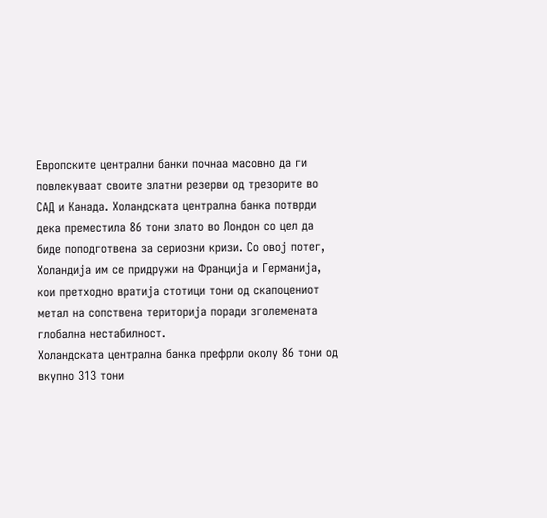Европските централни банки почнаа масовно да ги повлекуваат своите златни резерви од трезорите во САД и Канада. Холандската централна банка потврди дека преместила 86 тони злато во Лондон со цел да биде поподготвена за сериозни кризи. Со овој потег, Холандија им се придружи на Франција и Германија, кои претходно вратија стотици тони од скапоцениот метал на сопствена територија поради зголемената глобална нестабилност.
Холандската централна банка префрли околу 86 тони од вкупно 313 тони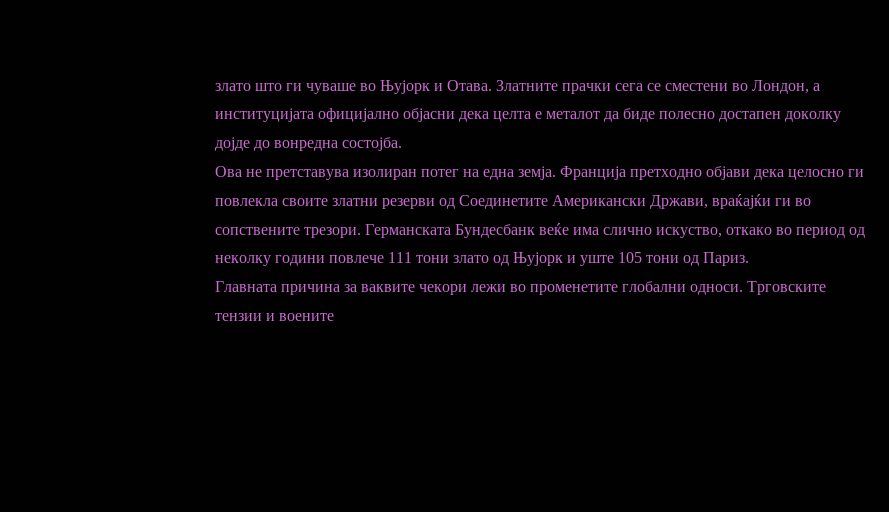злато што ги чуваше во Њујорк и Отава. Златните прачки сега се сместени во Лондон, а институцијата официјално објасни дека целта е металот да биде полесно достапен доколку дојде до вонредна состојба.
Ова не претставува изолиран потег на една земја. Франција претходно објави дека целосно ги повлекла своите златни резерви од Соединетите Американски Држави, враќајќи ги во сопствените трезори. Германската Бундесбанк веќе има слично искуство, откако во период од неколку години повлече 111 тони злато од Њујорк и уште 105 тони од Париз.
Главната причина за ваквите чекори лежи во променетите глобални односи. Трговските тензии и воените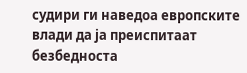судири ги наведоа европските влади да ја преиспитаат безбедноста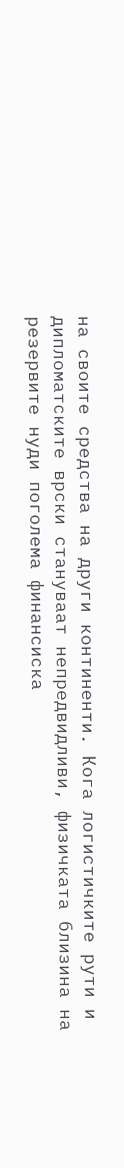на своите средства на други континенти. Кога логистичките рути и дипломатските врски стануваат непредвидливи, физичката близина на резервите нуди поголема финансиска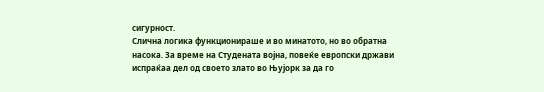сигурност.
Слична логика функционираше и во минатото, но во обратна насока. За време на Студената војна, повеќе европски држави испраќаа дел од своето злато во Њујорк за да го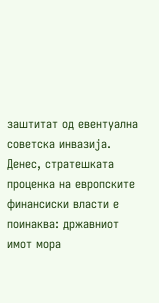заштитат од евентуална советска инвазија. Денес, стратешката проценка на европските финансиски власти е поинаква: државниот имот мора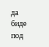да биде под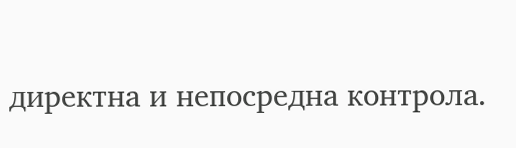директна и непосредна контрола.